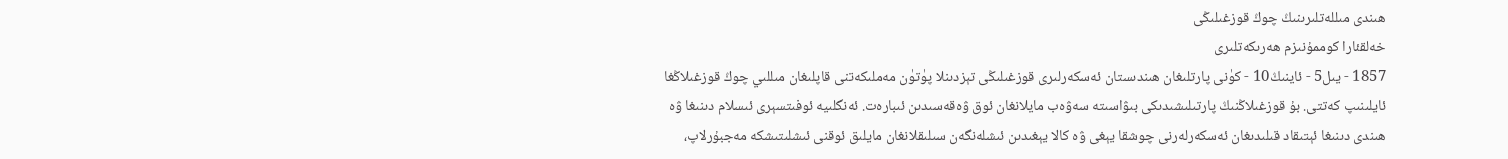ھىندى مىللەتلىرىنىڭ چوڭ قوزغىلىڭى
خەلقئارا كوممۇنىزم ھەرىكەتلىرى
1857 - يىل5 - ئاينىڭ10 - كۈنى پارتلىغان ھىندىستان ئەسكەرلىرى قوزغىلىڭى تېزدىنلا پۈتۈن مەملىكەتنى قاپلىغان مىللىي چوڭ قوزغىلاڭغا ئايلىنىپ كەتتى. بۇ قوزغىلاڭنىڭ پارتىلىشىدىكى بىۋاسىتە سەۋەب مايلانغان ئوق ۋەقەسىدىن ئىبارەت. ئەنگلىيە ئوفىتسېرى ئىسلام دىنىغا ۋە ھىندى دىنىغا ئېتىقاد قىلىدىغان ئەسكەرلەرنى چوشقا يېغى ۋە كالا يېغىدىن ئىشلەنگەن سىلىقلانغان مايلىق ئوقنى ئىشلىتىشكە مەجبۇرلاپ،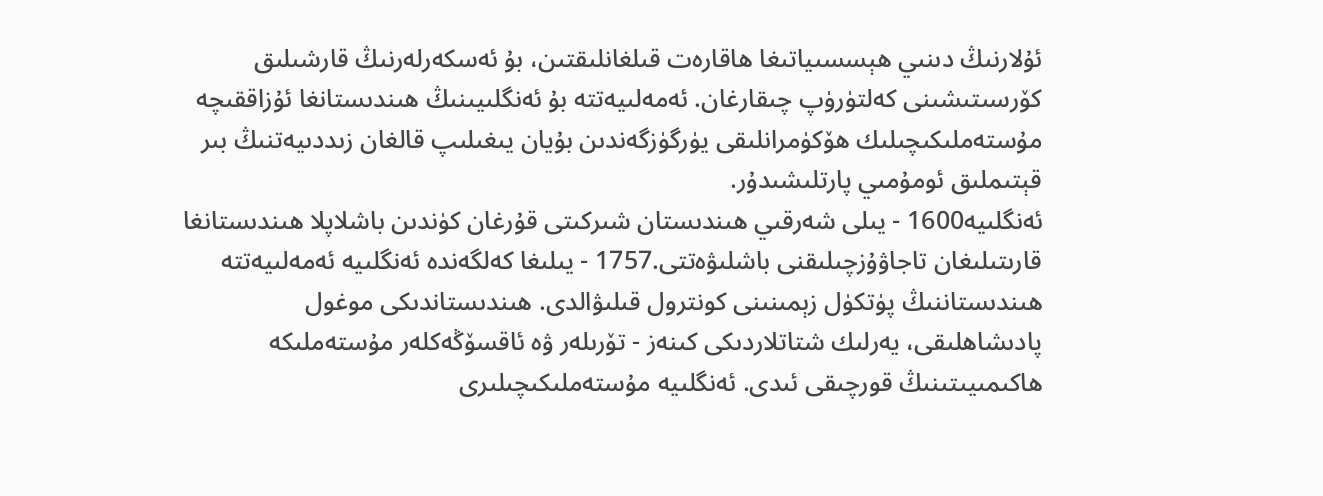ئۇلارنىڭ دىنىي ھېسسىياتىغا ھاقارەت قىلغانلىقتىن، بۇ ئەسكەرلەرنىڭ قارشىلىق كۆرسىتىشىنى كەلتۈرۈپ چىقارغان. ئەمەلىيەتتە بۇ ئەنگلىيىنىڭ ھىندىستانغا ئۇزاققىچە مۇستەملىكىچىلىك ھۆكۈمرانلىقى يۈرگۈزگەندىن بۇيان يىغىلىپ قالغان زىددىيەتنىڭ بىر قېتىملىق ئومۇمىي پارتلىشىدۇر.
ئەنگلىيە1600 - يىلى شەرقىي ھىندىستان شىركىتى قۇرغان كۈندىن باشلاپلا ھىندىستانغا قارىتىلىغان تاجاۋۇزچىلىقنى باشلىۋەتتى.1757 - يىلىغا كەلگەندە ئەنگلىيە ئەمەلىيەتتە ھىندىستاننىڭ پۈتكۈل زېمىنىنى كونترول قىلىۋالدى. ھىندىستاندىكى موغول پادىشاھلىقى، يەرلىك شتاتلاردىكى كىنەز - تۆرىلەر ۋە ئاقسۆڭەكلەر مۇستەملىكە ھاكىمىيىتىنىڭ قورچىقى ئىدى. ئەنگلىيە مۇستەملىكىچىلىرى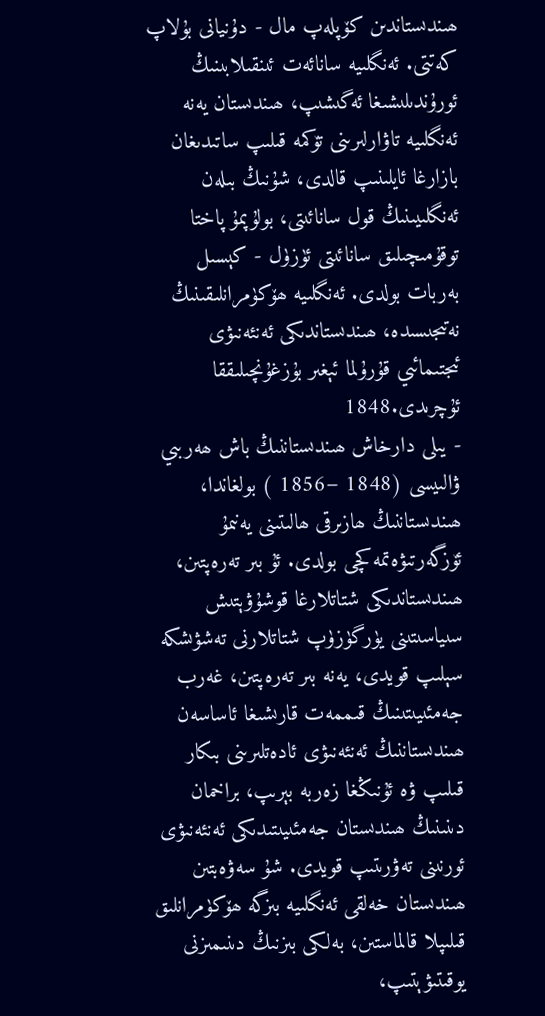ھىندىستاندىن كۆپلەپ مال - دۇنيانى بۇلاپ كەتتى. ئەنگلىيە سانائەت ئىنقىلابىنىڭ ئورۇندىلىشىغا ئەگىشىپ، ھىندىستان يەنە ئەنگلىيە تاۋارلىرىنى تۆكمە قىلىپ ساتىدىغان بازارغا ئايلىنىپ قالدى، شۇنىڭ بىلەن ئەنگلىيىنىڭ قول سانائىتى، بولۇپمۇ پاختا توقۇمىچىلىق سانائىتى ئۈزۈل - كېسىل بەربات بولدى. ئەنگلىيە ھۆكۈمرانلىقىنىڭ نەتىجىسىدە، ھىندىستاندىكى ئەنئەنىۋى ئىجتىمائىي قۇرۇلما ئېغىر بۇزغۇنچىلىققا ئۇچرىدى.1848
- يىلى دارخاش ھىندىستاننىڭ باش ھەربىي ۋالىيسى (1848 −1856 ) بولغاندا، ھىندىستاننىڭ ھازىرقى ھالىتىنى يەنىمۇ ئۆزگەرتىۋەتمەكچى بولدى. ئۇ بىر تەرەپتىن، ھىندىستاندىكى شتاتلارغا قوشۇۋېتىش سىياسىتىنى يۈرگۈزۈپ شتاتلارنى تەشۋىشكە سېلىپ قويدى، يەنە بىر تەرەپتىن، غەرب جەمئىيىتىنىڭ قىممەت قارىشىغا ئاساسەن ھىندىستاننىڭ ئەنئەنىۋى ئادەتلىرىنى بىكار قىلىپ ۋە ئۇنىڭغا زەربە بېرىپ، براخمان دىنىنىڭ ھىندىستان جەمئىيىتىدىكى ئەنئەنىۋى ئورنىنى تەۋرىتىپ قويدى. شۇ سەۋەبتىن ھىندىستان خەلقى ئەنگلىيە بىزگە ھۆكۈمرانلىق قىلىپلا قالماستىن، بەلكى بىزنىڭ دىنىمىزنى يوقىتىۋېتىپ،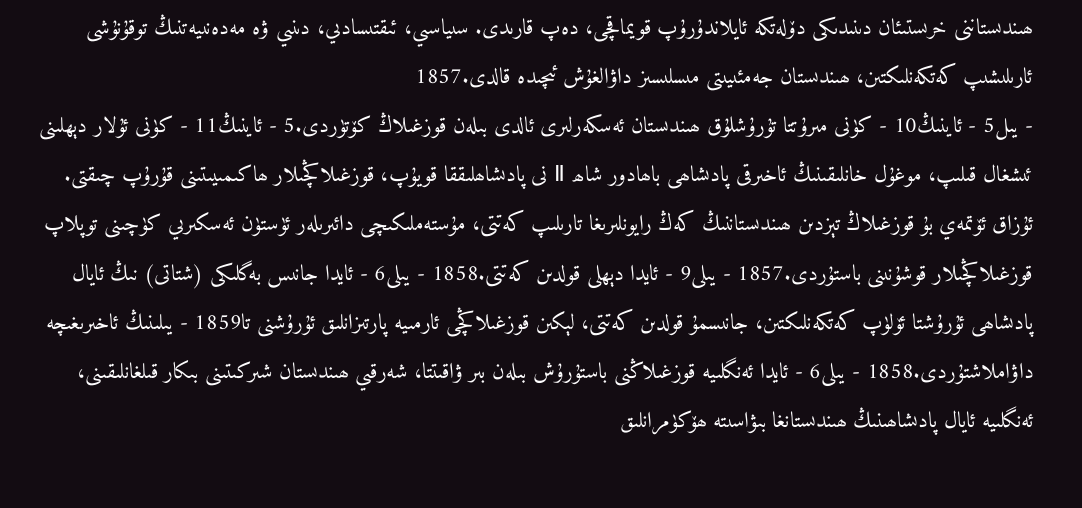ھىندىستاننى خرىستىئان دىنىدىكى دۆلەتكە ئايلاندۇرۇپ قويماقچى، دەپ قارىدى. سىياسىي، ئىقتىسادىي، دىنىي ۋە مەدەنىيەتنىڭ توقۇنۇشى ئارىلىشىپ كەتكەنلىكتىن، ھىندىستان جەمئىيىتى مىسلىسىز داۋالغۇش ئىچىدە قالدى.1857
- يىل5 - ئاينىڭ10 - كۈنى مىرۇتتا تۇرۇشلۇق ھىندىستان ئەسكەرلىرى ئالدى بىلەن قوزغىلاڭ كۆتۈردى.5 - ئاينىڭ11 - كۈنى ئۇلار دېھلىنى ئىشغال قىلىپ، موغۇل خانلىقىنىڭ ئاخىرقى پادىشاھى باھادور شاھ Ⅱ نى پادىشاھلىققا قويۇپ، قوزغىلاڭچىلار ھاكىمىيىتىنى قۇرۇپ چىقتى. ئۇزاق ئۆتمەي بۇ قوزغىلاڭ تېزدىن ھىندىستاننىڭ كەڭ رايونلىرىغا تارىلىپ كەتتى، مۇستەملىكىچى دائىرىلەر ئۈستۈن ئەسكىرىي كۈچىنى توپلاپ قوزغىلاڭچىلار قوشۇنىنى باستۇردى.1857 - يىلى9 - ئايدا دېھلى قولدىن كەتتى.1858 - يىلى6 - ئايدا جانىس بەگلىكى (شتاتى) نىڭ ئايال پادىشاھى ئۇرۇشتا ئۆلۈپ كەتكەنلىكتىن، جانىسمۇ قولدىن كەتتى، لېكىن قوزغىلاڭچى ئارمىيە پارتىزانلىق ئۇرۇشنى تا1859 - يىلىنىڭ ئاخىرىغىچە داۋاملاشتۇردى.1858 - يىلى6 - ئايدا ئەنگلىيە قوزغىلاڭنى باستۇرۇش بىلەن بىر ۋاقىتتا، شەرقىي ھىندىستان شىركىتىنى بىكار قىلغانلىقىنى، ئەنگلىيە ئايال پادىشاھىنىڭ ھىندىستانغا بىۋاسىتە ھۆكۈمرانلىق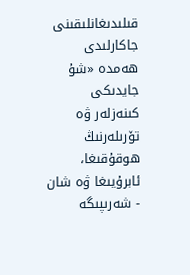قىلىدىغانلىقىنى جاكارلىدى ھەمدە «شۇ جايدىكى كىنەزلەر ۋە تۆرىلەرنىڭ ھوقۇقىغا، ئابرۇيىغا ۋە شان - شەرىپىگە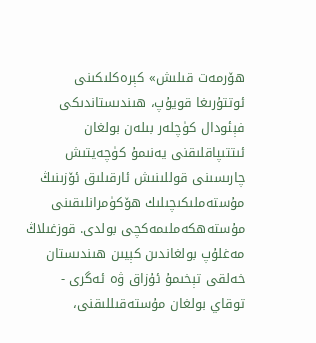ھۆرمەت قىلىش» كېرەكلىكىنى ئوتتۇرىغا قويۇپ، ھىندىستاندىكى فېئودال كۈچلەر بىلەن بولغان ئىتتىپاقلىقنى يەنىمۇ كۈچەيتىش چارىسىنى قوللىنىش ئارقىلىق ئۆزىنىڭ مۇستەملىكىچىلىك ھۆكۈمرانلىقىنى مۇستەھكەملىمەكچى بولدى. قوزغىلاڭ مەغلۇپ بولغاندىن كېيىن ھىندىستان خەلقى تېخىمۇ ئۇزاق ۋە ئەگرى - توقاي بولغان مۇستەقىللىقنى،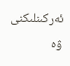ئەركىنلىكنى ۋە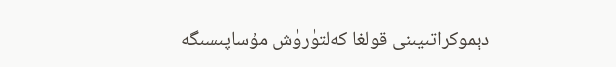دېموكراتىيىنى قولغا كەلتۈرۈش مۇساپىسىگە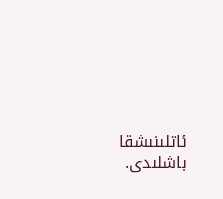ئاتلىنىشقا باشلىدى.